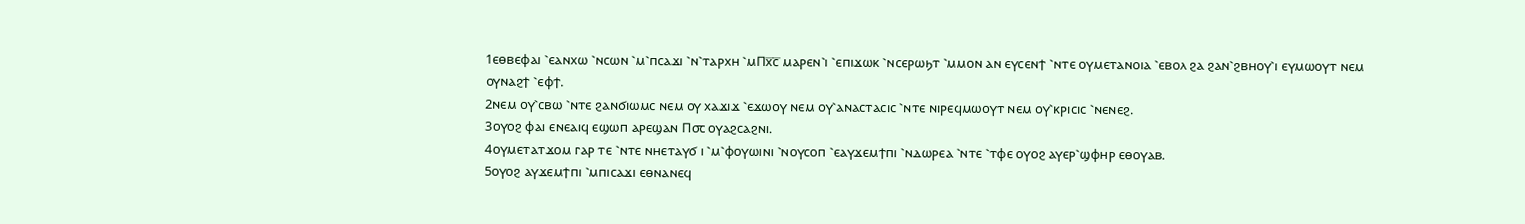1ⲉⲑⲃⲉⲫⲁⲓ ⳿ⲉⲁⲛⲭⲱ ⳿ⲛⲥⲱⲛ ⳿ⲙ⳿ⲡⲥⲁϫⲓ ⳿ⲛ⳿ⲧⲁⲣⲭⲏ ⳿ⲙⲠⲭ̅ⲥ̅ ⲙⲁⲣⲉⲛ⳿ⲓ ⳿ⲉⲡⲓϫⲱⲕ ⳿ⲛⲥⲉⲣⲱϧⲧ ⳿ⲙⲙⲟⲛ ⲁⲛ ⲉⲩⲥⲉⲛϯ ⳿ⲛⲧⲉ ⲟⲩⲙⲉⲧⲁⲛⲟⲓⲁ ⳿ⲉⲃⲟⲗ ϩⲁ ϩⲁⲛ⳿ϩⲃⲏⲟⲩ⳿ⲓ ⲉⲩⲙⲱⲟⲩⲧ ⲛⲉⲙ ⲟⲩⲛⲁϩϯ ⳿ⲉⲫϯ.
2ⲛⲉⲙ ⲟⲩ⳿ⲥⲃⲱ ⳿ⲛⲧⲉ ϩⲁⲛϭⲓⲱⲙⲥ ⲛⲉⲙ ⲟⲩ ⲭⲁϫⲓϫ ⳿ⲉϫⲱⲟⲩ ⲛⲉⲙ ⲟⲩ⳿ⲁⲛⲁⲥⲧⲁⲥⲓⲥ ⳿ⲛⲧⲉ ⲛⲓⲣⲉϥⲙⲱⲟⲩⲧ ⲛⲉⲙ ⲟⲩ⳿ⲕⲣⲓⲥⲓⲥ ⳿ⲛⲉⲛⲉϩ.
3ⲟⲩⲟϩ ⲫⲁⲓ ⲉⲛⲉⲁⲓϥ ⲉϣⲱⲡ ⲁⲣⲉϣⲁⲛ Ⲡ⳪ ⲟⲩⲁϩⲥⲁϩⲛⲓ.
4ⲟⲩⲙⲉⲧⲁⲧϫⲟⲙ ⲅⲁⲣ ⲧⲉ ⳿ⲛⲧⲉ ⲛⲏⲉⲧⲁⲩϭ ⲓ ⳿ⲙ⳿ⲫⲟⲩⲱⲓⲛⲓ ⳿ⲛⲟⲩⲥⲟⲡ ⳿ⲉⲁⲩϫⲉⲙϯⲡⲓ ⳿ⲛⲇⲱⲣⲉⲁ ⳿ⲛⲧⲉ ⳿ⲧⲫⲉ ⲟⲩⲟϩ ⲁⲩⲉⲣ⳿ϣⲫⲏⲣ ⲉⲑⲟⲩⲁⲃ.
5ⲟⲩⲟϩ ⲁⲩϫⲉⲙϯⲡⲓ ⳿ⲙⲡⲓⲥⲁϫⲓ ⲉⲑⲛⲁⲛⲉϥ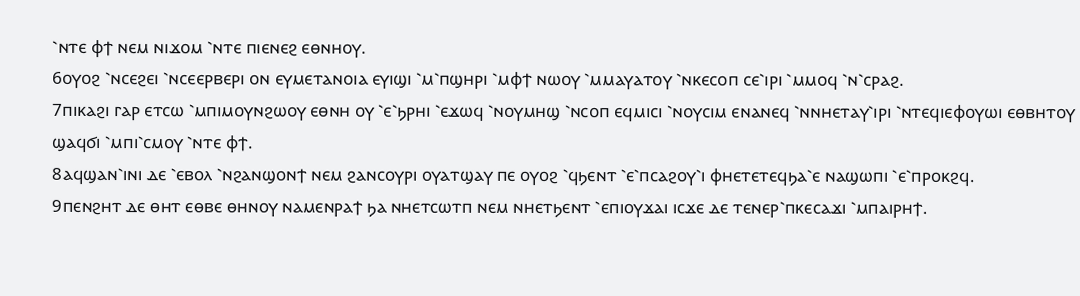⳿ⲛⲧⲉ ⲫϯ ⲛⲉⲙ ⲛⲓϫⲟⲙ ⳿ⲛⲧⲉ ⲡⲓⲉⲛⲉϩ ⲉⲑⲛⲏⲟⲩ.
6ⲟⲩⲟϩ ⳿ⲛⲥⲉϩⲉⲓ ⳿ⲛⲥⲉⲉⲣⲃⲉⲣⲓ ⲟⲛ ⲉⲩⲙⲉⲧⲁⲛⲟⲓⲁ ⲉⲩⲓϣⲓ ⳿ⲙ⳿ⲡϣⲏⲣⲓ ⳿ⲙⲫϯ ⲛⲱⲟⲩ ⳿ⲙⲙⲁⲩⲁⲧⲟⲩ ⳿ⲛⲕⲉⲥⲟⲡ ⲥⲉ⳿ⲓⲣⲓ ⳿ⲙⲙⲟϥ ⳿ⲛ⳿ⲥⲣⲁϩ.
7ⲡⲓⲕⲁϩⲓ ⲅⲁⲣ ⲉⲧⲥⲱ ⳿ⲙⲡⲓⲙⲟⲩⲛϩⲱⲟⲩ ⲉⲑⲛⲏ ⲟⲩ ⳿ⲉ⳿ϧⲣⲏⲓ ⳿ⲉϫⲱϥ ⳿ⲛⲟⲩⲙⲏϣ ⳿ⲛⲥⲟⲡ ⲉϥⲙⲓⲥⲓ ⳿ⲛⲟⲩⲥⲓⲙ ⲉⲛⲁⲛⲉϥ ⳿ⲛⲛⲏⲉⲧⲁⲩ⳿ⲓⲣⲓ ⳿ⲛⲧⲉϥⲓⲉⲫⲟⲩⲱⲓ ⲉⲑⲃⲏⲧⲟⲩ ϣⲁϥϭⲓ ⳿ⲙⲡⲓ⳿ⲥⲙⲟⲩ ⳿ⲛⲧⲉ ⲫϯ.
8ⲁϥϣⲁⲛ⳿ⲓⲛⲓ ⲇⲉ ⳿ⲉⲃⲟⲗ ⳿ⲛϩⲁⲛϣⲟⲛϯ ⲛⲉⲙ ϩⲁⲛⲥⲟⲩⲣⲓ ⲟⲩⲁⲧϣⲁⲩ ⲡⲉ ⲟⲩⲟϩ ⳿ϥϧⲉⲛⲧ ⳿ⲉ⳿ⲡⲥⲁϩⲟⲩ⳿ⲓ ⲫⲏⲉⲧⲉⲧⲉϥϧⲁ⳿ⲉ ⲛⲁϣⲱⲡⲓ ⳿ⲉ⳿ⲡⲣⲟⲕϩϥ.
9ⲡⲉⲛϩⲏⲧ ⲇⲉ ⲑⲏⲧ ⲉⲑⲃⲉ ⲑⲏⲛⲟⲩ ⲛⲁⲙⲉⲛⲣⲁϯ ϧⲁ ⲛⲏⲉⲧⲥⲱⲧⲡ ⲛⲉⲙ ⲛⲏⲉⲧϧⲉⲛⲧ ⳿ⲉⲡⲓⲟⲩϫⲁⲓ ⲓⲥϫⲉ ⲇⲉ ⲧⲉⲛⲉⲣ⳿ⲡⲕⲉⲥⲁϫⲓ ⳿ⲙⲡⲁⲓⲣⲏϯ.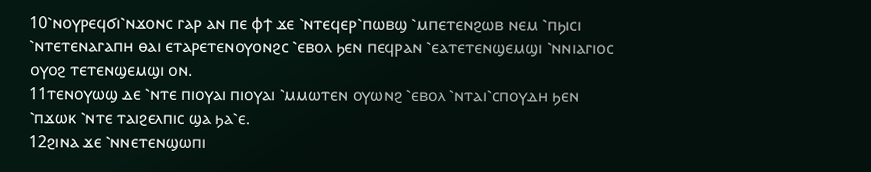10⳿ⲛⲟⲩⲣⲉϥϭⲓ⳿ⲛϫⲟⲛⲥ ⲅⲁⲣ ⲁⲛ ⲡⲉ ⲫϯ ϫⲉ ⳿ⲛⲧⲉϥⲉⲣ⳿ⲡⲱⲃϣ ⳿ⲙⲡⲉⲧⲉⲛϩⲱⲃ ⲛⲉⲙ ⳿ⲡϧⲓⲥⲓ ⳿ⲛⲧⲉⲧⲉⲛⲁⲅⲁⲡⲏ ⲑⲁⲓ ⲉⲧⲁⲣⲉⲧⲉⲛⲟⲩⲟⲛϩⲥ ⳿ⲉⲃⲟⲗ ϧⲉⲛ ⲡⲉϥⲣⲁⲛ ⳿ⲉⲁⲧⲉⲧⲉⲛϣⲉⲙϣⲓ ⳿ⲛⲛⲓⲁⲅⲓⲟⲥ ⲟⲩⲟϩ ⲧⲉⲧⲉⲛϣⲉⲙϣⲓ ⲟⲛ.
11ⲧⲉⲛⲟⲩⲱϣ ⲇⲉ ⳿ⲛⲧⲉ ⲡⲓⲟⲩⲁⲓ ⲡⲓⲟⲩⲁⲓ ⳿ⲙⲙⲱⲧⲉⲛ ⲟⲩⲱⲛϩ ⳿ⲉⲃⲟⲗ ⳿ⲛⲧⲁⲓ⳿ⲥⲡⲟⲩⲇⲏ ϧⲉⲛ ⳿ⲡϫⲱⲕ ⳿ⲛⲧⲉ ⲧⲁⲓϩⲉⲗⲡⲓⲥ ϣⲁ ϧⲁ⳿ⲉ.
12ϩⲓⲛⲁ ϫⲉ ⳿ⲛⲛⲉⲧⲉⲛϣⲱⲡⲓ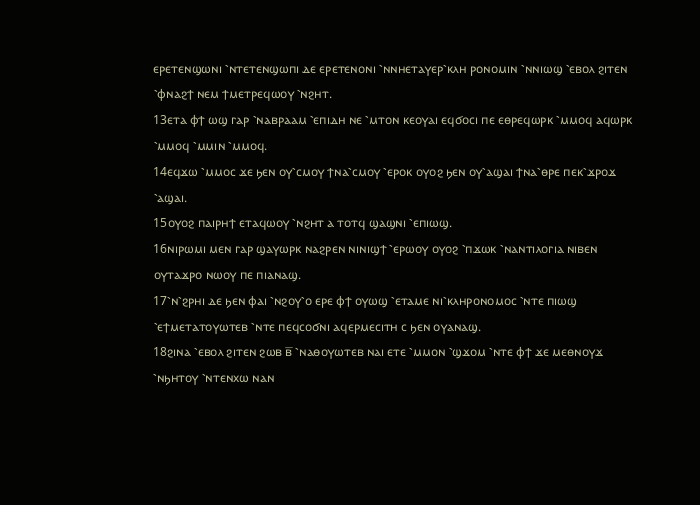ⲉⲣⲉⲧⲉⲛϣⲱⲛⲓ ⳿ⲛⲧⲉⲧⲉⲛϣⲱⲡⲓ ⲇⲉ ⲉⲣⲉⲧⲉⲛⲟⲛⲓ ⳿ⲛⲛⲏⲉⲧⲁⲩⲉⲣ⳿ⲕⲗⲏ ⲣⲟⲛⲟⲙⲓⲛ ⳿ⲛⲛⲓⲱϣ ⳿ⲉⲃⲟⲗ ϩⲓⲧⲉⲛ ⳿ⲫⲛⲁϩϯ ⲛⲉⲙ ϯⲙⲉⲧⲣⲉϥⲱⲟⲩ ⳿ⲛϩⲏⲧ.
13ⲉⲧⲁ ⲫϯ ⲱϣ ⲅⲁⲣ ⳿ⲛⲁⲃⲣⲁⲁⲙ ⳿ⲉⲡⲓⲇⲏ ⲛⲉ ⳿ⲙⲧⲟⲛ ⲕⲉⲟⲩⲁⲓ ⲉϥϭⲟⲥⲓ ⲡⲉ ⲉⲑⲣⲉϥⲱⲣⲕ ⳿ⲙⲙⲟϥ ⲁϥⲱⲣⲕ ⳿ⲙⲙⲟϥ ⳿ⲙⲙⲓⲛ ⳿ⲙⲙⲟϥ.
14ⲉϥϫⲱ ⳿ⲙⲙⲟⲥ ϫⲉ ϧⲉⲛ ⲟⲩ⳿ⲥⲙⲟⲩ ϯⲛⲁ⳿ⲥⲙⲟⲩ ⳿ⲉⲣⲟⲕ ⲟⲩⲟϩ ϧⲉⲛ ⲟⲩ⳿ⲁϣⲁⲓ ϯⲛⲁ⳿ⲑⲣⲉ ⲡⲉⲕ⳿ϫⲣⲟϫ ⳿ⲁϣⲁⲓ.
15ⲟⲩⲟϩ ⲡⲁⲓⲣⲏϯ ⲉⲧⲁϥⲱⲟⲩ ⳿ⲛϩⲏⲧ ⲁ ⲧⲟⲧϥ ϣⲁϣⲛⲓ ⳿ⲉⲡⲓⲱϣ.
16ⲛⲓⲣⲱⲙⲓ ⲙⲉⲛ ⲅⲁⲣ ϣⲁⲩⲱⲣⲕ ⲛⲁϩⲣⲉⲛ ⲛⲓⲛⲓϣϯ ⳿ⲉⲣⲱⲟⲩ ⲟⲩⲟϩ ⳿ⲡϫⲱⲕ ⳿ⲛⲁⲛⲧⲓⲗⲟⲅⲓⲁ ⲛⲓⲃⲉⲛ ⲟⲩⲧⲁϫⲣⲟ ⲛⲱⲟⲩ ⲡⲉ ⲡⲓⲁⲛⲁϣ.
17⳿ⲛ⳿ϩⲣⲏⲓ ⲇⲉ ϧⲉⲛ ⲫⲁⲓ ⳿ⲛϩⲟⲩ⳿ⲟ ⲉⲣⲉ ⲫϯ ⲟⲩⲱϣ ⳿ⲉⲧⲁⲙⲉ ⲛⲓ⳿ⲕⲗⲏⲣⲟⲛⲟⲙⲟⲥ ⳿ⲛⲧⲉ ⲡⲓⲱϣ ⳿ⲉϯⲙⲉⲧⲁⲧⲟⲩⲱⲧⲉⲃ ⳿ⲛⲧⲉ ⲡⲉϥⲥⲟϭⲛⲓ ⲁϥⲉⲣⲙⲉⲥⲓⲧⲏ ⲥ ϧⲉⲛ ⲟⲩⲁⲛⲁϣ.
18ϩⲓⲛⲁ ⳿ⲉⲃⲟⲗ ϩⲓⲧⲉⲛ ϩⲱⲃ ⲃ̅ ⳿ⲛⲁⲑⲟⲩⲱⲧⲉⲃ ⲛⲁⲓ ⲉⲧⲉ ⳿ⲙⲙⲟⲛ ⳿ϣϫⲟⲙ ⳿ⲛⲧⲉ ⲫϯ ϫⲉ ⲙⲉⲑⲛⲟⲩϫ ⳿ⲛϧⲏⲧⲟⲩ ⳿ⲛⲧⲉⲛⲭⲱ ⲛⲁⲛ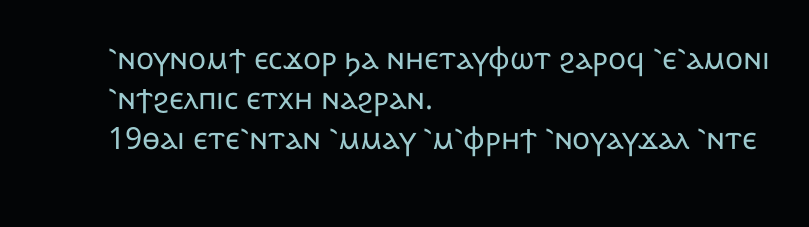⳿ⲛⲟⲩⲛⲟⲙϯ ⲉⲥϫⲟⲣ ϧⲁ ⲛⲏⲉⲧⲁⲩⲫⲱⲧ ϩⲁⲣⲟϥ ⳿ⲉ⳿ⲁⲙⲟⲛⲓ ⳿ⲛϯϩⲉⲗⲡⲓⲥ ⲉⲧⲭⲏ ⲛⲁϩⲣⲁⲛ.
19ⲑⲁⲓ ⲉⲧⲉ⳿ⲛⲧⲁⲛ ⳿ⲙⲙⲁⲩ ⳿ⲙ⳿ⲫⲣⲏϯ ⳿ⲛⲟⲩⲁⲩϫⲁⲗ ⳿ⲛⲧⲉ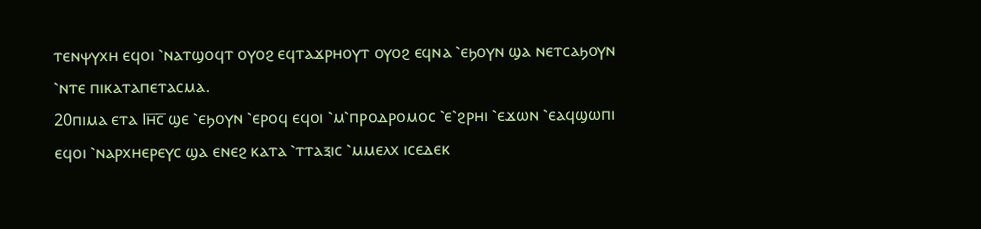ⲧⲉⲛⲯⲩⲭⲏ ⲉϥⲟⲓ ⳿ⲛⲁⲧϣⲟϥⲧ ⲟⲩⲟϩ ⲉϥⲧⲁϫⲣⲏⲟⲩⲧ ⲟⲩⲟϩ ⲉϥⲛⲁ ⳿ⲉϧⲟⲩⲛ ϣⲁ ⲛⲉⲧⲥⲁϧⲟⲩⲛ ⳿ⲛⲧⲉ ⲡⲓⲕⲁⲧⲁⲡⲉⲧⲁⲥⲙⲁ.
20ⲡⲓⲙⲁ ⲉⲧⲁ Ⲓⲏ̅ⲥ̅ ϣⲉ ⳿ⲉϧⲟⲩⲛ ⳿ⲉⲣⲟϥ ⲉϥⲟⲓ ⳿ⲙ⳿ⲡⲣⲟⲇⲣⲟⲙⲟⲥ ⳿ⲉ⳿ϩⲣⲏⲓ ⳿ⲉϫⲱⲛ ⳿ⲉⲁϥϣⲱⲡⲓ ⲉϥⲟⲓ ⳿ⲛⲁⲣⲭⲏⲉⲣⲉⲩⲥ ϣⲁ ⲉⲛⲉϩ ⲕⲁⲧⲁ ⳿ⲧⲧⲁⲝⲓⲥ ⳿ⲙⲙⲉⲗⲭ ⲓⲥⲉⲇⲉⲕ